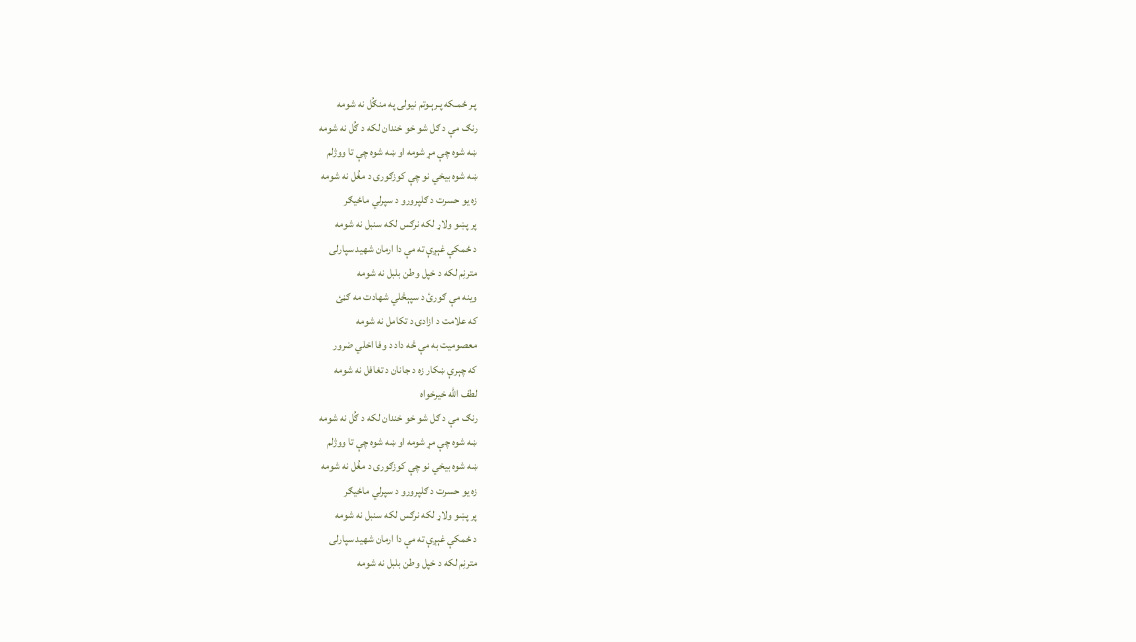پـر ځمـکه پـرېـوتم نيولی په منګُل نه شومه
رنګ مې د ګل شو خو خندان لکه د ګُل نه شومه
ښه شوه چې مړ شومه او ښه شوه چې تا ووژلم
ښه شوه بيخي نو چې کوزګوری د مغُل نه شومه
زه يو حسرت د ګلپرورو د سپرلي ماځیګر
پر پښو ولاړ لکه نرګس لکه سنبل نه شومه
د ځمکې غېږې ته مې دا ارمان شهيد سپارلی
مترنِم لکه د خپل وطن بلبل نه شومه
وينه مې ګورئ د سپېڅلي شهادت مه ګڼئ
که علامت د ازادۍ د تکامل نه شومه
معصوميت به مې څه داد د وفا اخلي ضرور
که چېرې ښکار زه د جانان د تغافل نه شومه
لطف الله خیرخواه
رنګ مې د ګل شو خو خندان لکه د ګُل نه شومه
ښه شوه چې مړ شومه او ښه شوه چې تا ووژلم
ښه شوه بيخي نو چې کوزګوری د مغُل نه شومه
زه يو حسرت د ګلپرورو د سپرلي ماځیګر
پر پښو ولاړ لکه نرګس لکه سنبل نه شومه
د ځمکې غېږې ته مې دا ارمان شهيد سپارلی
مترنِم لکه د خپل وطن بلبل نه شومه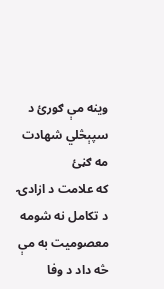وينه مې ګورئ د سپېڅلي شهادت مه ګڼئ
که علامت د ازادۍ د تکامل نه شومه
معصوميت به مې څه داد د وفا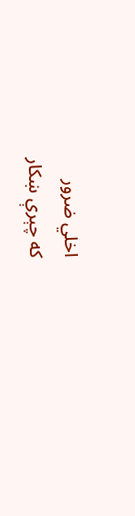اخلي ضرور
که چېرې ښکار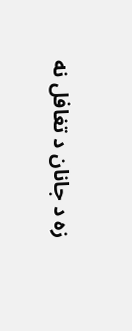زه د جانان د تغافل نه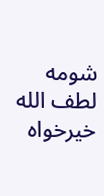شومه
لطف الله خیرخواه